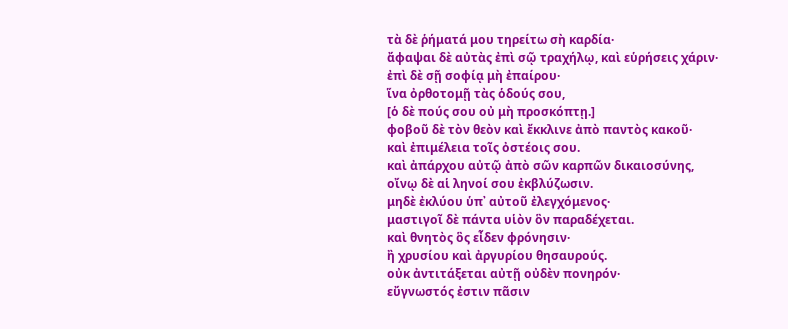τὰ δὲ ῥήματά μου τηρείτω σὴ καρδία·
ἄφαψαι δὲ αὐτὰς ἐπὶ σῷ τραχήλῳ, καὶ εὑρήσεις χάριν·
ἐπὶ δὲ σῇ σοφίᾳ μὴ ἐπαίρου·
ἵνα ὀρθοτομῇ τὰς ὁδούς σου,
[ὁ δὲ πούς σου οὐ μὴ προσκόπτῃ.]
φοβοῦ δὲ τὸν θεὸν καὶ ἔκκλινε ἀπὸ παντὸς κακοῦ·
καὶ ἐπιμέλεια τοῖς ὀστέοις σου.
καὶ ἀπάρχου αὐτῷ ἀπὸ σῶν καρπῶν δικαιοσύνης,
οἴνῳ δὲ αἱ ληνοί σου ἐκβλύζωσιν.
μηδὲ ἐκλύου ὑπ᾽ αὐτοῦ ἐλεγχόμενος·
μαστιγοῖ δὲ πάντα υἱὸν ὃν παραδέχεται.
καὶ θνητὸς ὃς εἶδεν φρόνησιν·
ἢ χρυσίου καὶ ἀργυρίου θησαυρούς.
οὐκ ἀντιτάξεται αὐτῇ οὐδὲν πονηρόν·
εὔγνωστός ἐστιν πᾶσιν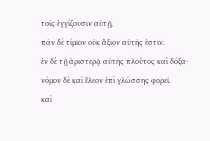τοῖς ἐγγίζουσιν αὐτῇ,
πᾶν δὲ τίμιον οὐκ ἄξιον αὐτῆς ἐστιν.
ἐν δὲ τῇ ἀριστερᾷ αὐτῆς πλοῦτος καὶ δόξα·
νόμον δὲ καὶ ἔλεον ἐπὶ γλώσσης φορεῖ.
καὶ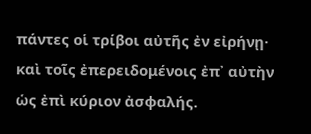πάντες οἱ τρίβοι αὐτῆς ἐν εἰρήνῃ·
καὶ τοῖς ἐπερειδομένοις ἐπ᾽ αὐτὴν ὡς ἐπὶ κύριον ἀσφαλής.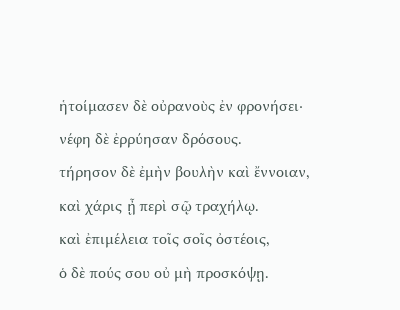ἡτοίμασεν δὲ οὐρανοὺς ἐν φρονήσει·
νέφη δὲ ἐρρύησαν δρόσους.
τήρησον δὲ ἐμὴν βουλὴν καὶ ἔννοιαν,
καὶ χάρις ᾖ περὶ σῷ τραχήλῳ.
καὶ ἐπιμέλεια τοῖς σοῖς ὀστέοις,
ὁ δὲ πούς σου οὐ μὴ προσκόψῃ.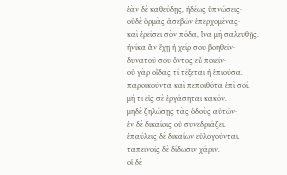ἐὰν δὲ καθεύδῃς, ἡδέως ὑπνώσεις·
οὐδὲ ὁρμὰς ἀσεβῶν ἐπερχομένας·
καὶ ἐρείσει σὸν πόδα, ἵνα μὴ σαλευθῇς.
ἡνίκα ἂν ἔχῃ ἡ χείρ σου βοηθεῖν·
δυνατοῦ σου ὄντος εὖ ποιεῖν·
οὐ γὰρ οἶδας τί τέξεται ἡ ἐπιοῦσα.
παροικοῦντα καὶ πεποιθότα ἐπὶ σοί.
μή τι εἰς σὲ ἐργάσηται κακόν.
μηδὲ ζηλώσῃς τὰς ὁδοὺς αὐτῶν·
ἐν δὲ δικαίοις οὐ συνεδριάζει.
ἐπαύλεις δὲ δικαίων εὐλογοῦνται.
ταπεινοῖς δὲ δίδωσιν χάριν.
οἱ δὲ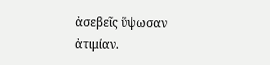ἀσεβεῖς ὕψωσαν ἀτιμίαν.